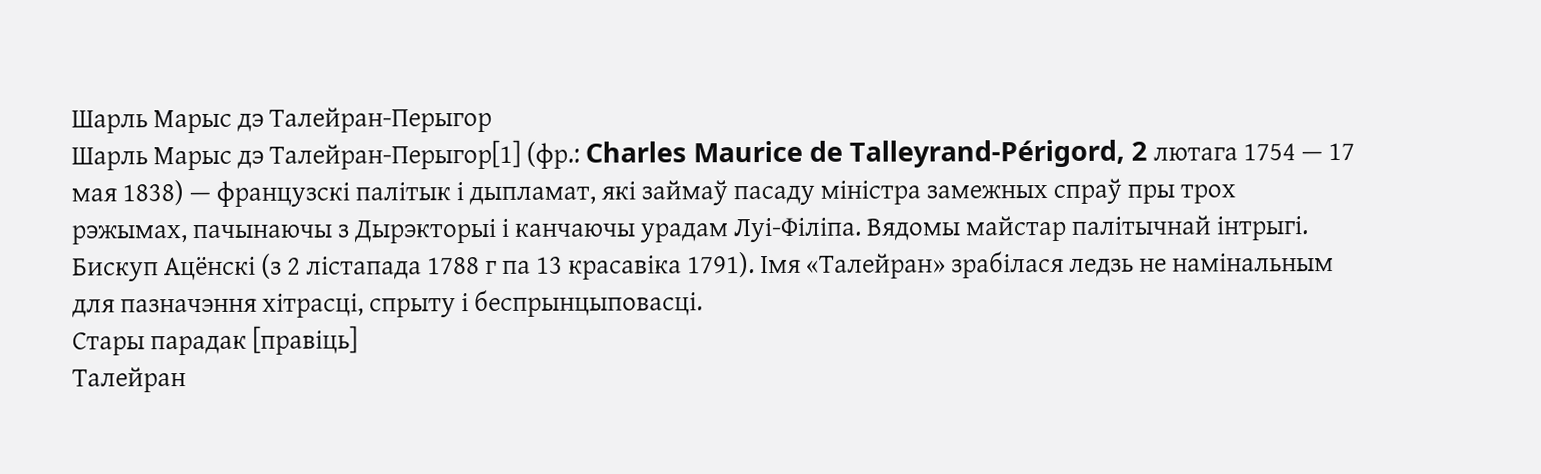Шарль Марыс дэ Талейран-Перыгор
Шарль Марыс дэ Талейран-Перыгор[1] (фр.: Charles Maurice de Talleyrand-Périgord, 2 лютага 1754 — 17 мая 1838) — французскі палітык і дыпламат, які займаў пасаду міністра замежных спраў пры трох рэжымах, пачынаючы з Дырэкторыі і канчаючы урадам Луі-Філіпа. Вядомы майстар палітычнай інтрыгі. Бискуп Ацёнскі (з 2 лістапада 1788 г па 13 красавіка 1791). Імя «Талейран» зрабілася ледзь не намінальным для пазначэння хітрасці, спрыту і беспрынцыповасці.
Стары парадак [правіць]
Талейран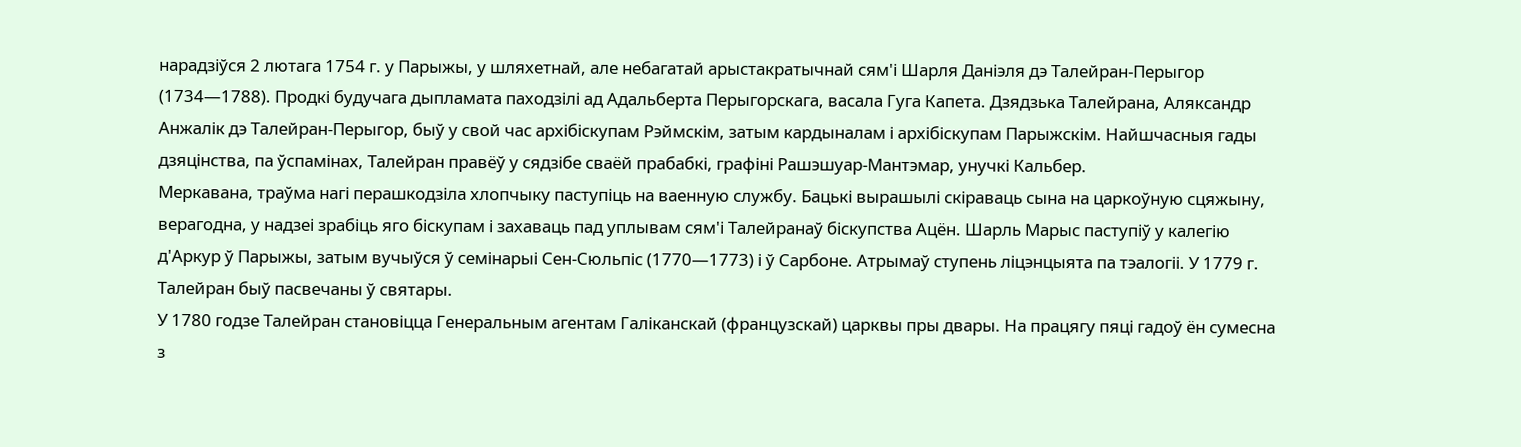нарадзіўся 2 лютага 1754 г. у Парыжы, у шляхетнай, але небагатай арыстакратычнай сям'і Шарля Даніэля дэ Талейран-Перыгор (1734—1788). Продкі будучага дыпламата паходзілі ад Адальберта Перыгорскага, васала Гуга Капета. Дзядзька Талейрана, Аляксандр Анжалік дэ Талейран-Перыгор, быў у свой час архібіскупам Рэймскім, затым кардыналам і архібіскупам Парыжскім. Найшчасныя гады дзяцінства, па ўспамінах, Талейран правёў у сядзібе сваёй прабабкі, графіні Рашэшуар-Мантэмар, унучкі Кальбер.
Меркавана, траўма нагі перашкодзіла хлопчыку паступіць на ваенную службу. Бацькі вырашылі скіраваць сына на царкоўную сцяжыну, верагодна, у надзеі зрабіць яго біскупам і захаваць пад уплывам сям'і Талейранаў біскупства Ацён. Шарль Марыс паступіў у калегію д'Аркур ў Парыжы, затым вучыўся ў семінарыі Сен-Сюльпіс (1770—1773) і ў Сарбоне. Атрымаў ступень ліцэнцыята па тэалогіі. У 1779 г. Талейран быў пасвечаны ў святары.
У 1780 годзе Талейран становіцца Генеральным агентам Галіканскай (французскай) царквы пры двары. На працягу пяці гадоў ён сумесна з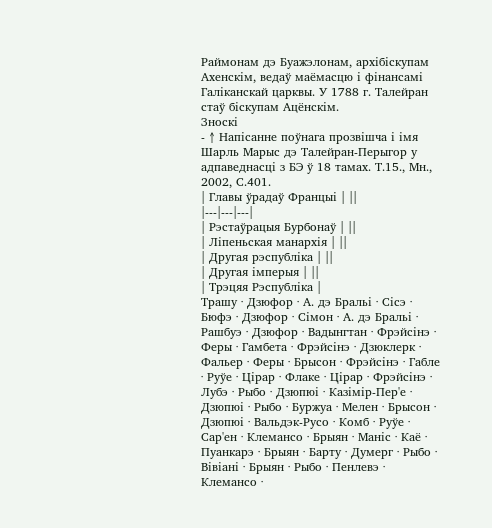Раймонам дэ Буажэлонам, архібіскупам Ахенскім, ведаў маёмасцю і фінансамі Галіканскай царквы. У 1788 г. Талейран стаў біскупам Ацёнскім.
Зноскі
- ↑ Напісанне поўнага прозвішча і імя Шарль Марыс дэ Талейран-Перыгор у адпаведнасці з БЭ ў 18 тамах. Т.15., Мн., 2002, С.401.
| Главы ўрадаў Францыі | ||
|---|---|---|
| Рэстаўрацыя Бурбонаў | ||
| Ліпеньская манархія | ||
| Другая рэспубліка | ||
| Другая імперыя | ||
| Трэцяя Рэспубліка |
Трашу · Дзюфор · А. дэ Бральі · Сісэ · Бюфэ · Дзюфор · Сімон · А. дэ Бральі · Рашбуэ · Дзюфор · Вадынгтан · Фрэйсінэ · Феры · Гамбета · Фрэйсінэ · Дзюклерк · Фальер · Феры · Брысон · Фрэйсінэ · Габле · Руўе · Цірар · Флаке · Цірар · Фрэйсінэ · Лубэ · Рыбо · Дзюпюі · Казімір-Пер'е · Дзюпюі · Рыбо · Буржуа · Мелен · Брысон · Дзюпюі · Вальдэк-Русо · Комб · Руўе · Сар'ен · Клемансо · Брыян · Маніс · Каё · Пуанкарэ · Брыян · Барту · Думерг · Рыбо · Вівіані · Брыян · Рыбо · Пенлевэ · Клемансо ·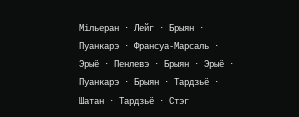Мільеран · Лейг · Брыян · Пуанкарэ · Франсуа-Марсаль · Эрыё · Пенлевэ · Брыян · Эрыё · Пуанкарэ · Брыян · Тардзьё · Шатан · Тардзьё · Стэг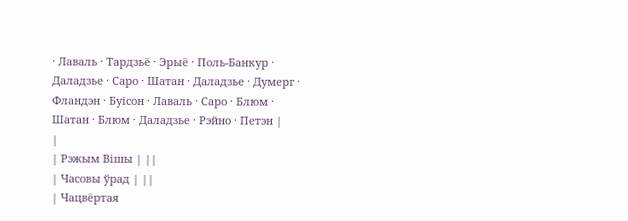· Лаваль · Тардзьё · Эрыё · Поль-Банкур · Даладзье · Саро · Шатан · Даладзье · Думерг · Фландэн · Буісон · Лаваль · Саро · Блюм · Шатан · Блюм · Даладзье · Рэйно · Петэн |
|
| Рэжым Вішы | ||
| Часовы ўрад | ||
| Чацвёртая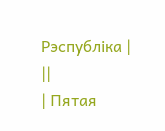Рэспубліка | ||
| Пятая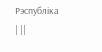Рэспубліка | ||